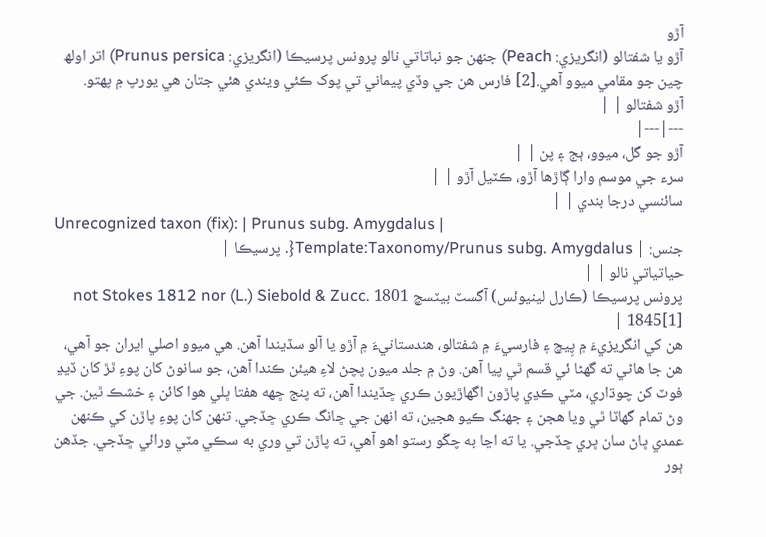آڙو
آڙو يا شفتالو (انگريزي: Peach) جنھن جو نباتاتي نالو پرونس پرسيڪا (انگريزي: Prunus persica) اتر اولھ چين جو مقامي ميوو آهي.[2] فارس هن جي وڏي پيماني تي پوک ڪئي ويندي هئي جتان هي يورپ ۾ پهتو.
آڙو شفتالو | |
---|---|
آڙو جو گل، ميوو، ٻج ۽ پن | |
سرء جي موسم وارا ڳاڙھا آڙو، ڪٽيل آڙو | |
سائنسي درجا بندي | |
Unrecognized taxon (fix): | Prunus subg. Amygdalus |
جنس: | Template:Taxonomy/Prunus subg. Amygdalus{. پرسيڪا |
حياتياتي نالو | |
پرونس پرسيڪا (ڪارل لينيوئس) آگسٽ بيٽسچ 1801 not Stokes 1812 nor (L.) Siebold & Zucc. 1845[1] |
هن کي انگريزيءَ ۾ پِيچ ۽ فارسيءَ ۾ شفتالو، هندستانيءَ ۾ آڙو يا آلو سڏيندا آهن. هي ميوو اصلي ايران جو آهي، هن جا هاڻي ته گهڻا ئي قسم ٿي پيا آهن. وڻ ۾ جلد ميون پچڻ لاءِ هيئن ڪندا آهن، جو سانوڻ کان پوءِ ٿڙ کان ڏيڍ فوٽ کن چوڌاري، مٽي ڪڍي پاڙون اگهاڙيون ڪري ڇڏيندا آهن، ته پنج ڇهه هفتا ڀلي هوا کائن ۽ خشڪ ٿين. جي وڻ تمام گهاٽا ٿي ويا هجن ۽ جهنگ ڪيو هجين، ته انهن جي ڇانگ ڪري ڇڏجي. تنهن کان پوءِ پاڙن کي ڪنهن عمدي ڀاڻ سان ڀري ڇڏجي. يا ته اڃا به چڱو رستو اهو آهي، ته پاڙن تي وري به سڪي مٽي ورائي ڇڏجي. جڏهن ٻور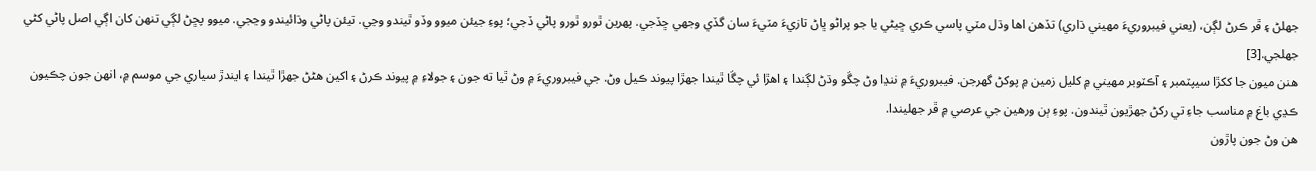جهلڻ ۽ ڦر ڪرڻ لڳن، (يعني فيبروريءَ مهيني ڌاري) تڏهن اها وڌل مٽي پاسي ڪري ڇيڻي يا جو پراڻو ڀاڻ تازيءَ مٽيءَ سان گڏي وجهي ڇڏجي. پهرين ٿورو ٿورو پاڻي ڏجي؛ پوءِ جيئن ميوو وڏو ٿيندو وڃي. تيئن پاڻي وڌائيندو وڃجي. ميوو پڇڻ لڳي تنهن کان اڳي اصل پاڻي کڻي جهلجي.[3]
هنن ميون جا ککڙا سيپٽمبر ۽ آڪٽوبر مهيني ۾ کليل زمين ۾ پوکڻ گهرجن. فيبروريءَ ۾ ننڍا وڻ چڱو وڌڻ لڳندا ۽ اهڙا ئي چڱا ٿيندا جهڙا پيوند ڪيل وڻ. جي فيبروريءَ ۾ وڻ ٿيا ته جون ۽ جولاءِ ۾ پيوند ڪرڻ ۽ اکين هڻڻ جهڙا ٿيندا ۽ ايندڙ سياري جي موسم ۾، انهن جون چڪيون ڪڍي باغ ۾ مناسب جاءِ تي رکڻ جهڙيون ٿيندون. پوءِ ٻن ورهين جي عرصي ۾ ڦر جهليندا.
هن وڻ جون پاڙون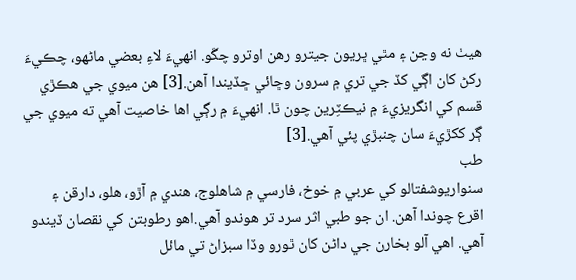هيٺ نه وڃن ۽ مٿي ڀريون جيترو رهن اوترو چڱو. انهيءَ لاءِ بعضي ماڻهو، چڪيءَ رکڻ کان اڳي کڏ جي تري ۾ سرون وڇائي ڇڏيندا آهن.[3] هن ميوي جي هڪڙي قسم کي انگريزيءَ ۾ نيڪٽِرين چون ٿا. انهيءَ ۾ رڳي اها خاصيت آهي ته ميوي جي ڳر ککڙيءَ سان چنبڙي پئي آهي.[3]
طب
سنواريوشفتالو کي عربي ۾ خوخ، فارسي ۾ شاهلوج، ھندي ۾ آڙو، هلو، دارقن ۽ اقرع چوندا آهن. ان جو طبي اثر سرد تر ھوندو آھي.اھو رطوبتن کي نقصان ڏيندو آهي. اھي آلو بخارن جي داڻن کان ٿورو وڏا سبزاڻ تي مائل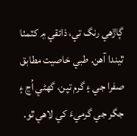ڳاڙهي رنگ تي، ذائقي ۾ کٽمٺا ٿيندا آهن. طبي خاصيت مطابق صفرا جي ۽ گرم تپن، گهڻي اُڃ ۽ جگر جي گرميءَ کي لاهي ٿو.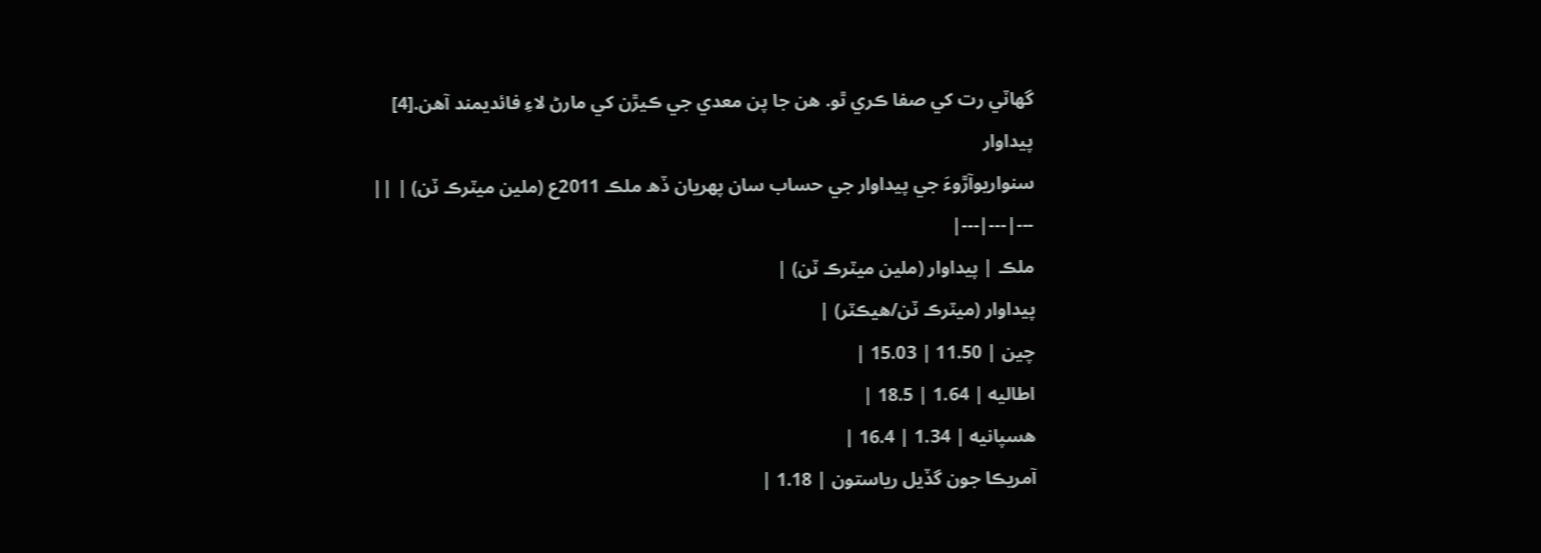گهاٽي رت کي صفا ڪري ٿو. هن جا پن معدي جي ڪيڙن کي مارڻ لاءِ فائديمند آهن.[4]
پيداوار
سنواريوآڙوءَ جي پيداوار جي حساب سان پھريان ڏھ ملڪ 2011ع (ملين ميٽرڪ ٽن) | ||
---|---|---|
ملڪ | پيداوار (ملين ميٽرڪ ٽن) |
پيداوار (ميٽرڪ ٽن/هيڪٽر) |
چين | 11.50 | 15.03 |
اطاليه | 1.64 | 18.5 |
هسپانيه | 1.34 | 16.4 |
آمريڪا جون گڏيل رياستون | 1.18 |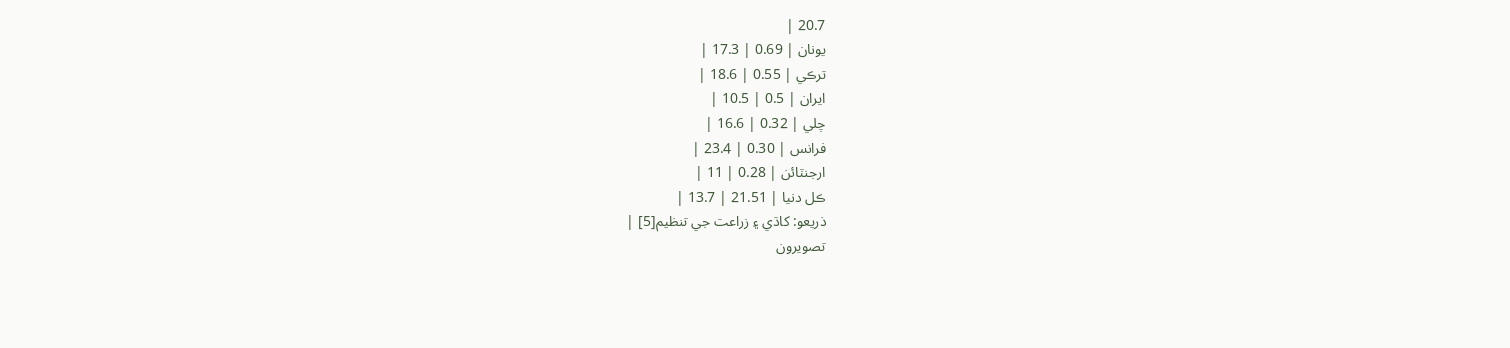20.7 |
يونان | 0.69 | 17.3 |
ترڪي | 0.55 | 18.6 |
ايران | 0.5 | 10.5 |
چلي | 0.32 | 16.6 |
فرانس | 0.30 | 23.4 |
ارجنٽائن | 0.28 | 11 |
ڪل دنيا | 21.51 | 13.7 |
ذريعو: کاڌي ۽ زراعت جي تنظيم[5] |
تصويرون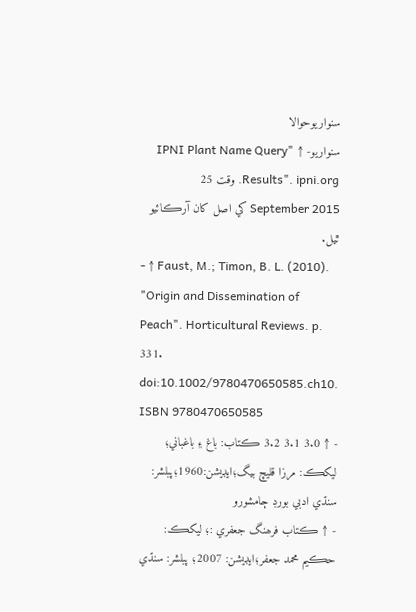سنواريوحوالا
سنواريو- ↑ "IPNI Plant Name Query Results". ipni.org. وقت 25 September 2015 کي اصل کان آرڪائيو ٿيل.
- ↑ Faust, M.; Timon, B. L. (2010). "Origin and Dissemination of Peach". Horticultural Reviews. p. 331. doi:10.1002/9780470650585.ch10. ISBN 9780470650585
- ↑ 3.0 3.1 3.2 ڪتاب: باغ ۽ باغباني؛ ليکڪ: مرزا قليچ بيگ؛ايڊيشن:1960؛پبلشر: سنڌي ادبي بورڊ ڄامشورو
- ↑ ڪتاب فرھنگ جعفري :؛ ليکڪ: حڪيم محمد جعفر؛ايڊيشن: 2007؛ پبلشر: سنڌي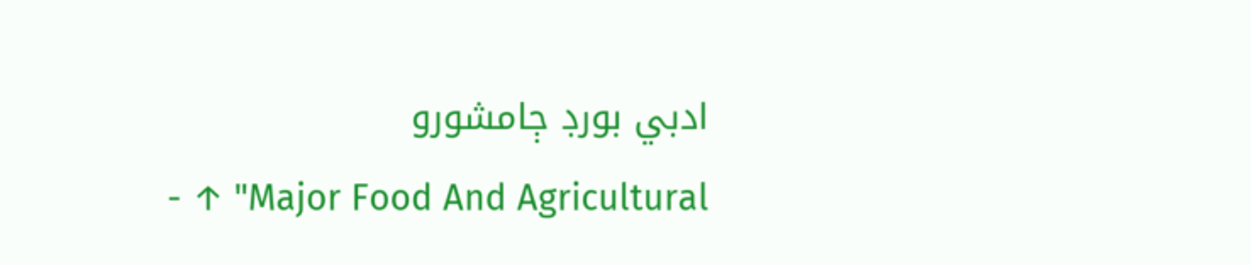ادبي بورڊ ڄامشورو
- ↑ "Major Food And Agricultural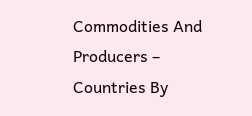Commodities And Producers – Countries By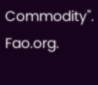Commodity". Fao.org.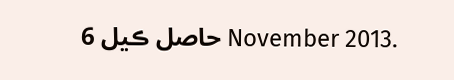حاصل ڪيل 6 November 2013.